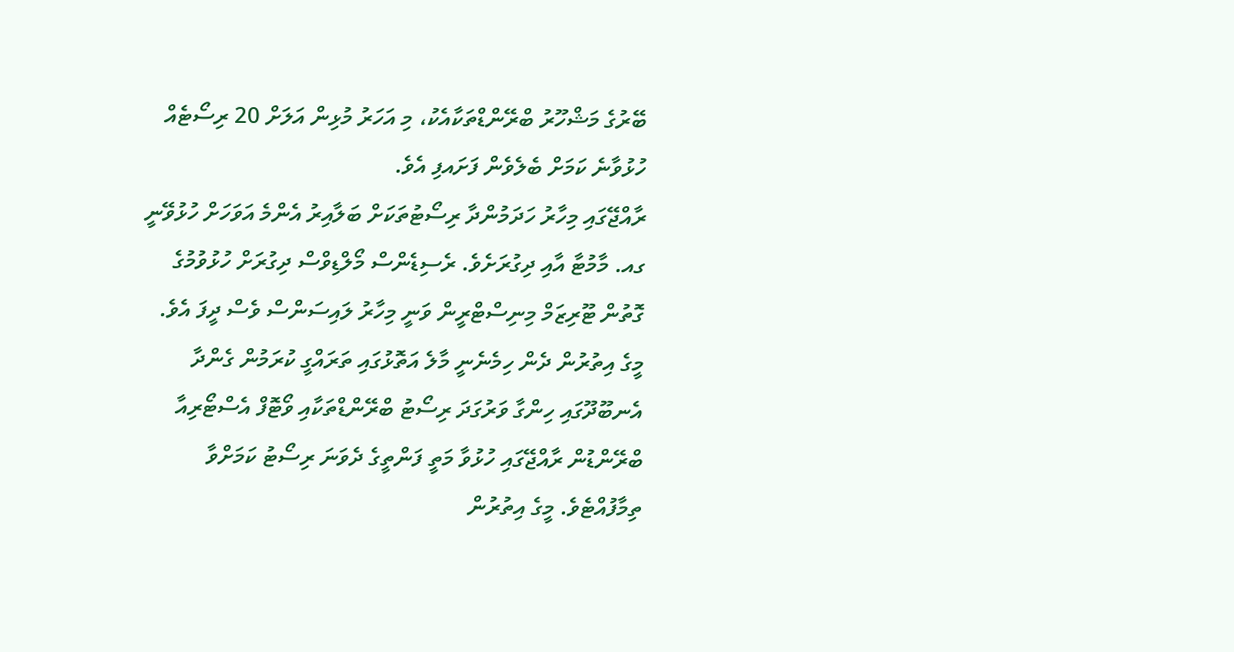ބޭރުގެ މަޝްހޫރު ބްރޭންޑްތަކާއެކު، މި އަހަރު މުޅިން އަލަށް 20 ރިސޯޓެއް ހުޅުވާނެ ކަމަށް ބެލެވެން ފަށައފި އެވެ.
ރާއްޖޭގައި މިހާރު ހަދަމުންދާ ރިސޯޓުތަކަށް ބަލާއިރު އެންމެ އަވަހަށް ހުޅުވޭނީ ގއ. މާމުޓާ އާއި ދިގުރަށެވެ. ރެސިޑެންސް މޯލްޑިވްސް ދިގުރަށް ހުޅުވުމުގެ ގޮތުން ޓޫރިޒަމް މިނިސްޓްރީން ވަނީ މިހާރު ލައިސަންސް ވެސް ދީފަ އެވެ. މީގެ އިތުރުން ދެން ހިމެނެނީ މާލެ އަތޮޅުގައި ތަރައްގީ ކުރަމުން ގެންދާ އެނބޫދޫގައި ހިންގާ ވަރުގަދަ ރިސޯޓު ބްރޭންޑްތަކާއި ވޯޓޮފް އެސްޓޯރިއާ ބްރޭންޑުން ރާއްޖޭގައި ހުޅުވާ މަތީ ފަންތީގެ ދެވަނަ ރިސޯޓު ކަމަށްވާ ތިމާފުއްޓެވެ. މީގެ އިތުރުން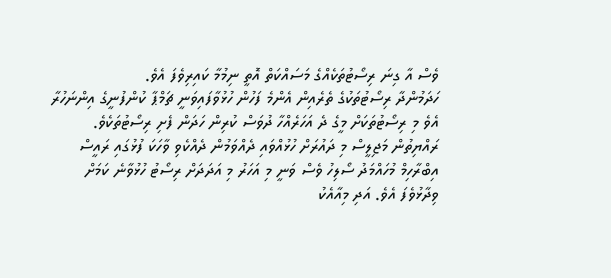ވެސް އާ ގިނަ ރިސޯޓުތަކެއްގެ މަސައްކަތް އޮތީ ނިމުމާ ކައިރިވެފަ އެވެ.
ހަދަމުންދާ ރިސޯޓުތަކުގެ ތެރެއިން އެންމެ ފަހުން ހުޅުވާފައިވަނީ ޗަމްޕާ ކުންފުނީގެ އިންނަހުރާ އެވެ މި ރިސޯޓުތަކަށް މީގެ ދެ އަހަރެއްހާ ދުވަސް ކުރިން ހަދަން ފެށި ރިސޯޓުތަކެވެ.
ރައްޔިތުން މަޖިލީސް މި ދައުރަށް ހުޅުއްވައި ދެއްވަމުން ދެއްކެވި ވާހަކަ ފުޅުގައި ރައީސް އިބްރާހިމް މުހައްމަދު ސޯލިހު ވެސް ވަނީ މި އަހަރު މި އަދަދަށް ރިސޯޓު ހުޅުވާނެ ކަމަށް ވިދާޅުވެފަ އެވެ. އަދި މިއާއެކު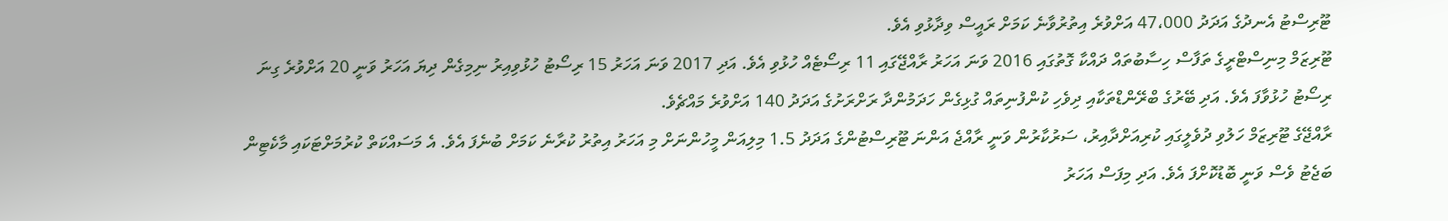ޓޫރިސްޓު އެނދުގެ އަދަދު 47،000 އަށްވުރެ އިތުރުވާނެ ކަމަށް ރައީސް ވިދާޅުވި އެވެ.
ޓޫރިޒަމް މިނިސްޓްރީގެ ތަފާސް ހިސާބުތައް ދައްކާ ގޮތުގައި 2016 ވަނަ އަހަރު ރާއްޖޭގައި 11 ރިސޯޓެއް ހުޅުވި އެވެ. އަދި 2017 ވަނަ އަހަރު 15 ރިސޯޓު ހުޅުވިއިރު ނިމިގެން ދިޔަ އަހަރު ވަނީ 20 އަށްވުރެ ގިނަ ރިސޯޓު ހުޅުވާފަ އެވެ. އަދި ބޭރުގެ ބްރޭންޑްތަކާއި ދިވެހި ކުންފުނިތައް ގުޅިގެން ހަދަމުންދާ ރަށްރަށުގެ އަދަދު 140 އަށްވުރެ މައްޗެވެ.
ރާއްޖޭގެ ޓޫރިޒަމް ހަލުވި ދުވެލީގައި ކުރިއަށްދާއިރު، ސަރުކާރުން ވަނީ ރާއްޖެ އަންނަ ޓޫރިސްޓުންގެ އަދަދު 1.5 މިލިއަން މީހުންނަށް މި އަހަރު އިތުރު ކުރާނެ ކަމަށް ބުނެފަ އެވެ. އެ މަސައްކަތް ކުރުމަށްޓަކައި މާކެޓިން ބަޖެޓު ވެސް ވަނީ ބޮޑުކޮށްފަ އެވެ. އަދި މިފަސް އަހަރު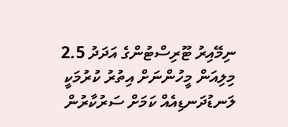ނިމޭއިރު ޓޫރިސްޓުންގެ އަދަދު 2.5 މިލިއަން މީހުންނަށް އިތުރު ކުރުމަކީ ލަނޑުދަނޑިއެއް ކަމަށް ސަރުކާރުން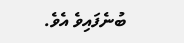ބުނެފައިވެ އެވެ.